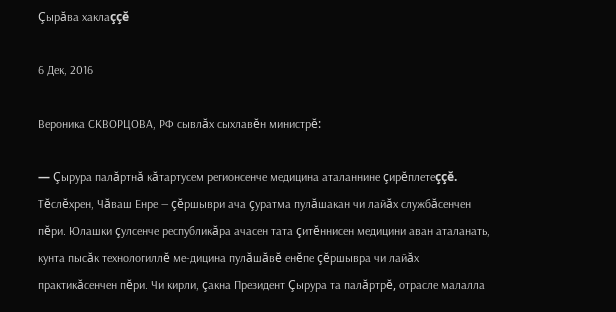Çырăва хаклаççĕ

6 Дек, 2016

Вероника СКВОРЦОВА, РФ сывлăх сыхлавĕн министрĕ:

— Çырура палăртнă кăтартусем регионсенче медицина аталаннине çирĕплетеççĕ. Тĕслĕхрен, Чăваш Енре — çĕршыври ача çуратма пулăшакан чи лайăх службăсенчен пĕри. Юлашки çулсенче республикăра ачасен тата çитĕннисен медицини аван аталанать, кунта пысăк технологиллĕ ме-дицина пулăшăвĕ енĕпе çĕршывра чи лайăх практикăсенчен пĕри. Чи кирли, çакна Президент Çырура та палăртрĕ, отрасле малалла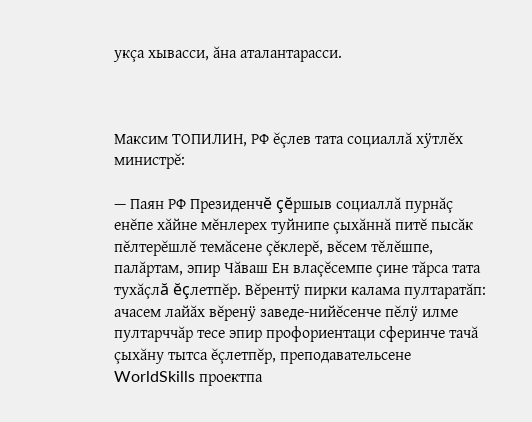укçа хывасси, ăна аталантарасси.



Максим ТОПИЛИН, РФ ĕçлев тата социаллă хÿтлĕх министрĕ:

— Паян РФ Президенчĕ çĕршыв социаллă пурнăç енĕпе хăйне мĕнлерех туйнипе çыхăннă питĕ пысăк пĕлтерĕшлĕ темăсене çĕклерĕ, вĕсем тĕлĕшпе, палăртам, эпир Чăваш Ен влаçĕсемпе çине тăрса тата тухăçлă ĕçлетпĕр. Вĕрентÿ пирки калама пултаратăп: ачасем лайăх вĕренÿ заведе-нийĕсенче пĕлÿ илме пултарччăр тесе эпир профориентаци сферинче тачă çыхăну тытса ĕçлетпĕр, преподавательсене WorldSkills проектпа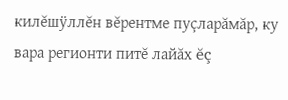килĕшÿллĕн вĕрентме пуçларăмăр, ку вара регионти питĕ лайăх ĕç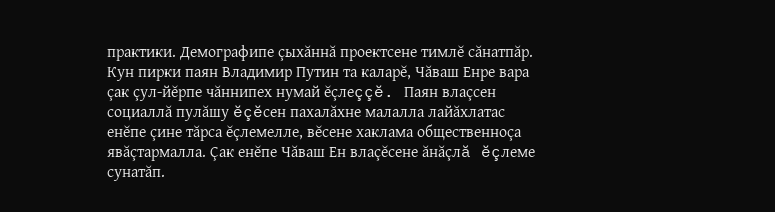практики. Демографипе çыхăннă проектсене тимлĕ сăнатпăр. Кун пирки паян Владимир Путин та каларĕ, Чăваш Енре вара çак çул-йĕрпе чăннипех нумай ĕçлеççĕ. Паян влаçсен социаллă пулăшу ĕçĕсен пахалăхне малалла лайăхлатас енĕпе çине тăрса ĕçлемелле, вĕсене хаклама общественноçа явăçтармалла. Çак енĕпе Чăваш Ен влаçĕсене ăнăçлă ĕçлеме сунатăп.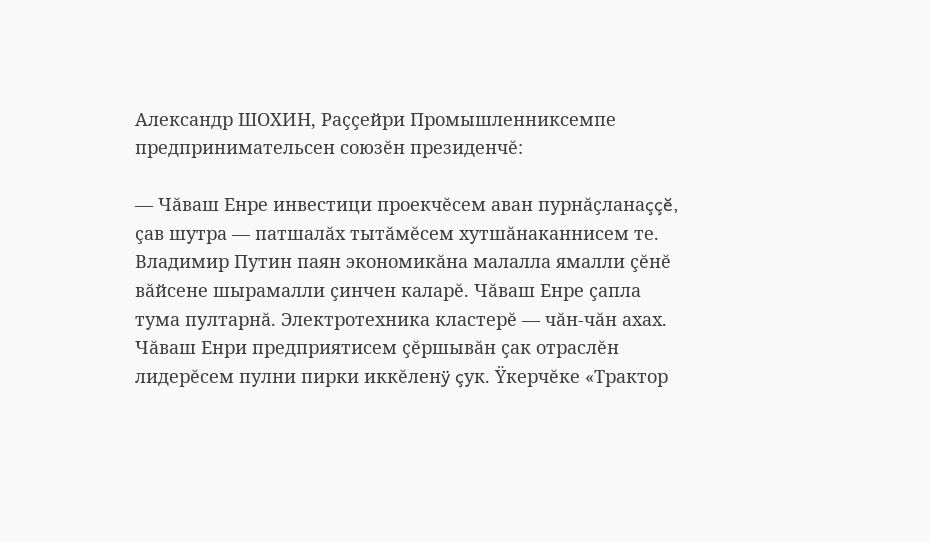Александр ШОХИН, Раççейри Промышленниксемпе предпринимательсен союзĕн президенчĕ:

— Чăваш Енре инвестици проекчĕсем аван пурнăçланаççĕ, çав шутра — патшалăх тытăмĕсем хутшăнаканнисем те. Владимир Путин паян экономикăна малалла ямалли çĕнĕ вăйсене шырамалли çинчен каларĕ. Чăваш Енре çапла тума пултарнă. Электротехника кластерĕ — чăн-чăн ахах. Чăваш Енри предприятисем çĕршывăн çак отраслĕн лидерĕсем пулни пирки иккĕленÿ çук. Ÿкерчĕке «Трактор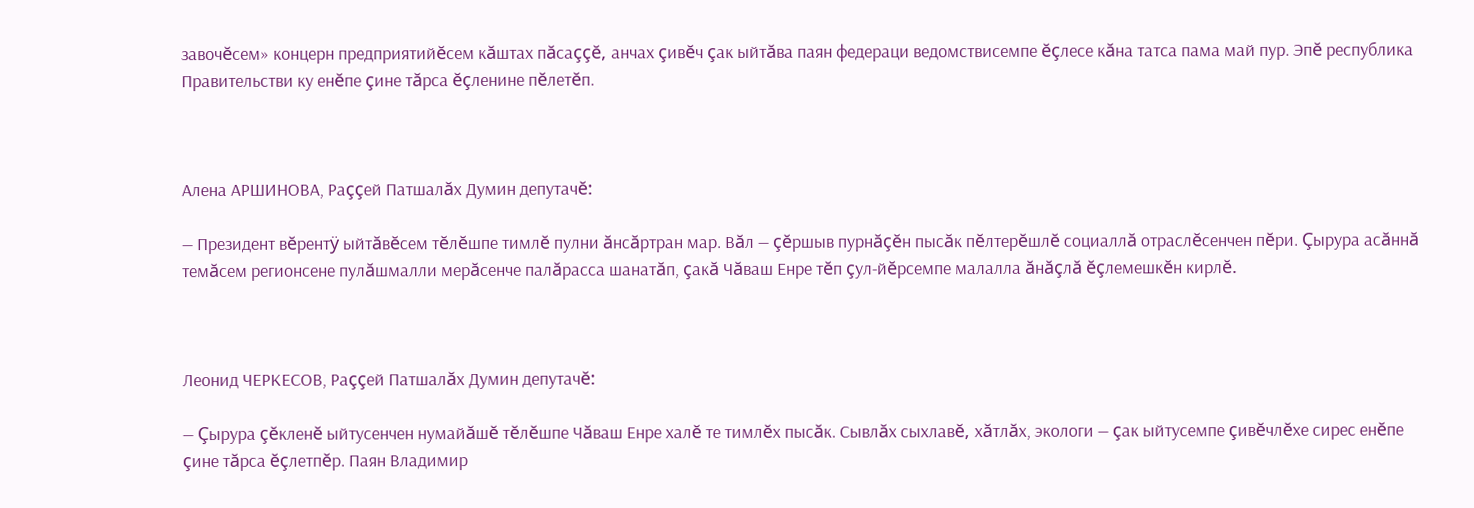завочĕсем» концерн предприятийĕсем кăштах пăсаççĕ, анчах çивĕч çак ыйтăва паян федераци ведомствисемпе ĕçлесе кăна татса пама май пур. Эпĕ республика Правительстви ку енĕпе çине тăрса ĕçленине пĕлетĕп.



Алена АРШИНОВА, Раççей Патшалăх Думин депутачĕ:

— Президент вĕрентÿ ыйтăвĕсем тĕлĕшпе тимлĕ пулни ăнсăртран мар. Вăл — çĕршыв пурнăçĕн пысăк пĕлтерĕшлĕ социаллă отраслĕсенчен пĕри. Çырура асăннă темăсем регионсене пулăшмалли мерăсенче палăрасса шанатăп, çакă Чăваш Енре тĕп çул-йĕрсемпе малалла ăнăçлă ĕçлемешкĕн кирлĕ.



Леонид ЧЕРКЕСОВ, Раççей Патшалăх Думин депутачĕ:

— Çырура çĕкленĕ ыйтусенчен нумайăшĕ тĕлĕшпе Чăваш Енре халĕ те тимлĕх пысăк. Сывлăх сыхлавĕ, хăтлăх, экологи — çак ыйтусемпе çивĕчлĕхе сирес енĕпе çине тăрса ĕçлетпĕр. Паян Владимир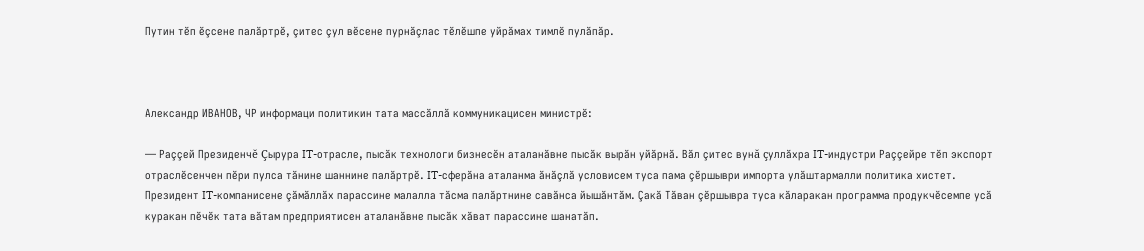Путин тĕп ĕçсене палăртрĕ, çитес çул вĕсене пурнăçлас тĕлĕшпе уйрăмах тимлĕ пулăпăр.



Александр ИВАНОВ, ЧР информаци политикин тата массăллă коммуникацисен министрĕ:

— Раççей Президенчĕ Çырура IT-отрасле, пысăк технологи бизнесĕн аталанăвне пысăк вырăн уйăрнă. Вăл çитес вунă çуллăхра IT-индустри Раççейре тĕп экспорт отраслĕсенчен пĕри пулса тăнине шаннине палăртрĕ. IT-сферăна аталанма ăнăçлă условисем туса пама çĕршыври импорта улăштармалли политика хистет. Президент IT-компанисене çăмăллăх парассине малалла тăсма палăртнине савăнса йышăнтăм. Çакă Тăван çĕршывра туса кăларакан программа продукчĕсемпе усă куракан пĕчĕк тата вăтам предприятисен аталанăвне пысăк хăват парассине шанатăп.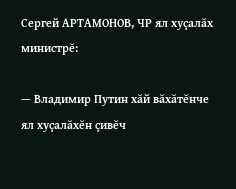Сергей АРТАМОНОВ, ЧР ял хуçалăх министрĕ:

— Владимир Путин хăй вăхăтĕнче ял хуçалăхĕн çивĕч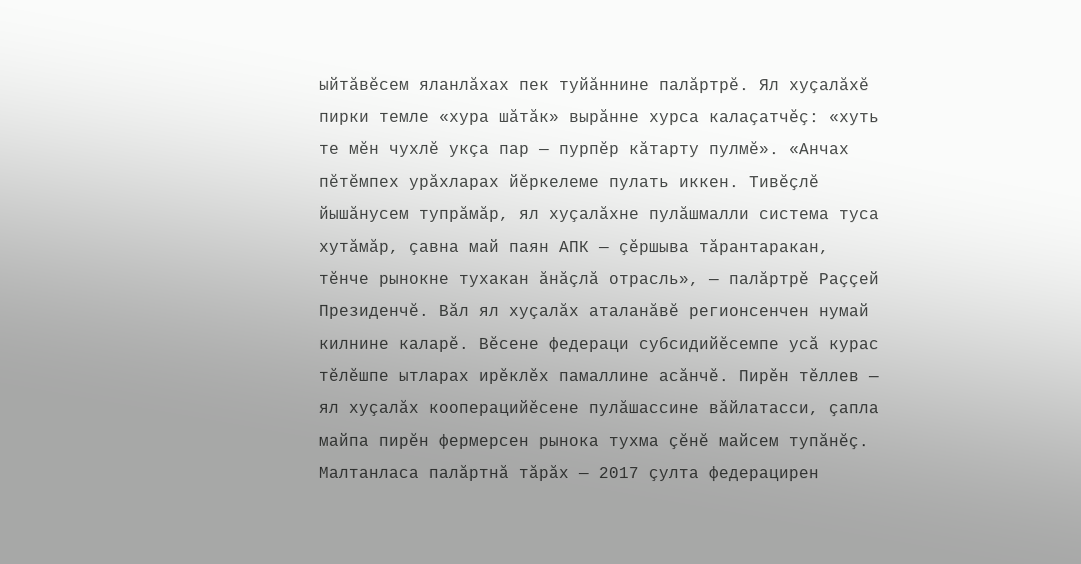ыйтăвĕсем яланлăхах пек туйăннине палăртрĕ. Ял хуçалăхĕ пирки темле «хура шăтăк» вырăнне хурса калаçатчĕç: «хуть те мĕн чухлĕ укçа пар — пурпĕр кăтарту пулмĕ». «Анчах пĕтĕмпех урăхларах йĕркелеме пулать иккен. Тивĕçлĕ йышăнусем тупрăмăр, ял хуçалăхне пулăшмалли система туса хутăмăр, çавна май паян АПК — çĕршыва тăрантаракан, тĕнче рынокне тухакан ăнăçлă отрасль», — палăртрĕ Раççей Президенчĕ. Вăл ял хуçалăх аталанăвĕ регионсенчен нумай килнине каларĕ. Вĕсене федераци субсидийĕсемпе усă курас тĕлĕшпе ытларах ирĕклĕх памаллине асăнчĕ. Пирĕн тĕллев — ял хуçалăх кооперацийĕсене пулăшассине вăйлатасси, çапла майпа пирĕн фермерсен рынока тухма çĕнĕ майсем тупăнĕç. Малтанласа палăртнă тăрăх — 2017 çулта федерацирен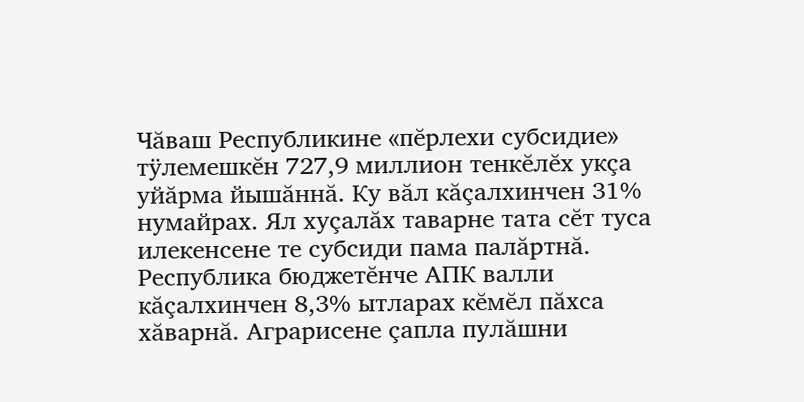Чăваш Республикине «пĕрлехи субсидие» тÿлемешкĕн 727,9 миллион тенкĕлĕх укçа уйăрма йышăннă. Ку вăл кăçалхинчен 31% нумайрах. Ял хуçалăх таварне тата сĕт туса илекенсене те субсиди пама палăртнă. Республика бюджетĕнче АПК валли кăçалхинчен 8,3% ытларах кĕмĕл пăхса хăварнă. Аграрисене çапла пулăшни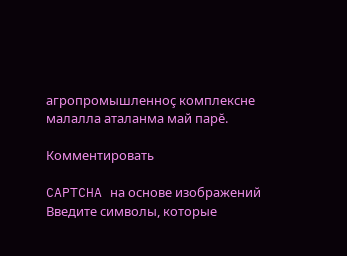агропромышленноç комплексне малалла аталанма май парĕ.

Комментировать

CAPTCHA на основе изображений
Введите символы, которые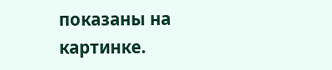показаны на картинке.